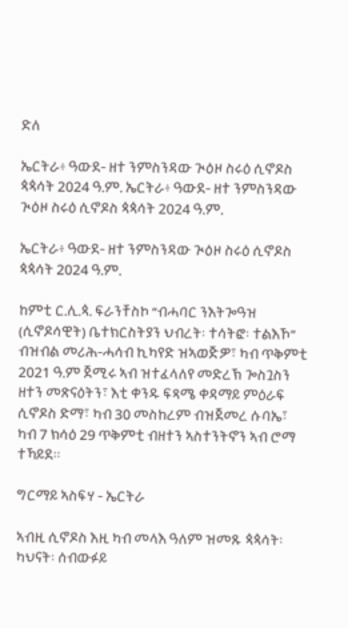ድለ

ኤርትራ፥ ዓውደ- ዘተ ንምስንዳው ጒዕዞ ስሩዕ ሲኖዶስ ጳጳሳት 2024 ዓ.ም. ኤርትራ፥ ዓውደ- ዘተ ንምስንዳው ጒዕዞ ስሩዕ ሲኖዶስ ጳጳሳት 2024 ዓ.ም.

ኤርትራ፥ ዓውደ- ዘተ ንምስንዳው ጒዕዞ ስሩዕ ሲኖዶስ ጳጳሳት 2024 ዓ.ም.

ከምቲ ር.ሊ.ጳ. ፍራንቸስኮ “ብሓባር ንእትጐዓዝ (ሲኖዶሳዊት) ቤተክርስትያን ህብረት፡ ተሳትፎ፡ ተልእኾ” ብዝብል መሪሕ-ሓሳብ ኪካየድ ዝኣወጅዎ፣ ካብ ጥቅምቲ 2021 ዓ.ም ጀሚሩ ኣብ ዝተፈላለየ መድረኽ ጐስጓስን ዘተን መጽናዕትን፣ እቲ ቀንዱ ፍጻሜ ቀዳማይ ምዕራፍ ሲኖዶስ ድማ፣ ካብ 30 መስከረም ብዝጀመረ ሱባኤ፣ ካብ 7 ክሳዕ 29 ጥቅምቲ ብዘተን ኣስተንትኖን ኣብ ሮማ ተኻይደ።

ግርማይ ኣስፍሃ - ኤርትራ

ኣብዚ ሲኖዶስ እዚ ካብ መላእ ዓለም ዝመጹ ጳጳሳት፡ ካህናት፡ ሰብውፉይ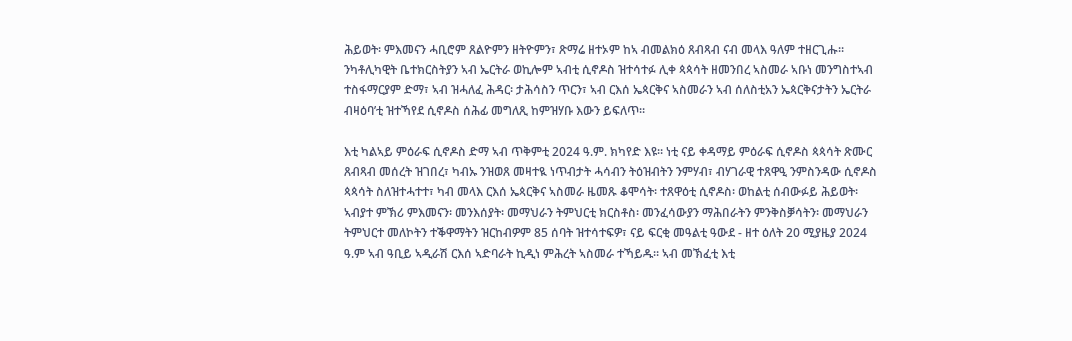ሕይወት፡ ምእመናን ሓቢሮም ጸልዮምን ዘትዮምን፣ ጽማሬ ዘተኦም ከኣ ብመልክዕ ጸብጻብ ናብ መላእ ዓለም ተዘርጊሑ። ንካቶሊካዊት ቤተክርስትያን ኣብ ኤርትራ ወኪሎም ኣብቲ ሲኖዶስ ዝተሳተፉ ሊቀ ጳጳሳት ዘመንበረ ኣስመራ ኣቡነ መንግስተኣብ ተስፋማርያም ድማ፣ ኣብ ዝሓለፈ ሕዳር፡ ታሕሳስን ጥርን፣ ኣብ ርእሰ ኤጳርቅና ኣስመራን ኣብ ሰለስቲአን ኤጳርቅናታትን ኤርትራ ብዛዕባ’ቲ ዝተኻየደ ሲኖዶስ ሰሕፊ መግለጺ ከምዝሃቡ እውን ይፍለጥ።

እቲ ካልኣይ ምዕራፍ ሲኖዶስ ድማ ኣብ ጥቅምቲ 2024 ዓ.ም. ክካየድ እዩ። ነቲ ናይ ቀዳማይ ምዕራፍ ሲኖዶስ ጳጳሳት ጽሙር ጸብጻብ መሰረት ዝገበረ፣ ካብኡ ንዝወጸ መዛተዪ ነጥብታት ሓሳብን ትዕዝብትን ንምሃብ፣ ብሃገራዊ ተጸዋዒ ንምስንዳው ሲኖዶስ ጳጳሳት ስለዝተሓተተ፣ ካብ መላእ ርእሰ ኤጳርቅና ኣስመራ ዜመጹ ቆሞሳት፡ ተጸዋዕቲ ሲኖዶስ፡ ወከልቲ ሰብውፉይ ሕይወት፡ ኣብያተ ምኽሪ ምእመናን፡ መንእሰያት፡ መማህራን ትምህርቲ ክርስቶስ፡ መንፈሳውያን ማሕበራትን ምንቅስቓሳትን፡ መማህራን ትምህርተ መለኮትን ተቕዋማትን ዝርከብዎም 85 ሰባት ዝተሳተፍዎ፣ ናይ ፍርቂ መዓልቲ ዓውደ - ዘተ ዕለት 20 ሚያዜያ 2024 ዓ.ም ኣብ ዓቢይ ኣዲራሽ ርእሰ ኣድባራት ኪዲነ ምሕረት ኣስመራ ተኻይዱ። ኣብ መኽፈቲ እቲ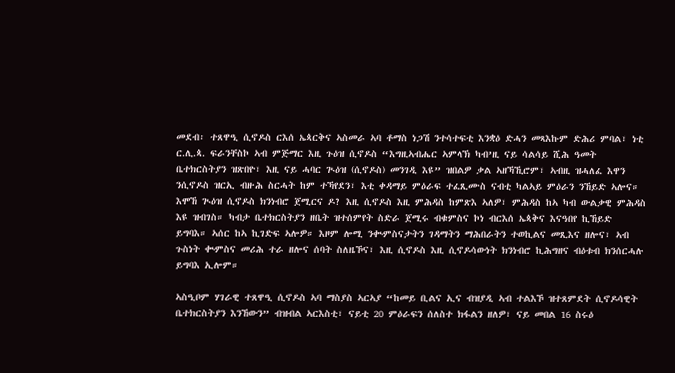መደብ፡ ተጸዋዒ ሲኖዶስ ርእሰ ኤጳርቅና ኣስመራ ኣባ ቶማስ ነጋሽ ንተሳተፍቲ እንቋዕ ድሓን መጻእኩም ድሕሪ ምባል፣ ነቲ ር.ሊ.ጳ. ፍራንቸስኮ ኣብ ምጅማር እዚ ጉዕዝ ሲኖዶስ “እግዚኣብሔር ኣምላኽ ካብ’ዚ ናይ ሳልሳይ ሺሕ ዓመት ቤተክርስትያን ዝጽበዮ፣ እዚ ናይ ሓባር ጒዕዝ (ሲኖዶስ) መንገዲ እዩ” ዝበልዎ ቃል ኣዘኻኺሮም፣ ኣብዚ ዝሓለፈ እዋን ንሲኖዶስ ዝርኢ ብዙሕ ስርሓት ከም ተኻየደን፣ እቲ ቀዳማይ ምዕራፍ ተፈጺሙስ ናብቲ ካልኣይ ምዕራን ንኸይድ ኣሎና። እሞኸ ጒዕዝ ሲኖዶስ ክንነብሮ ጀሚርና ዶ? እዚ ሲኖዶስ እዚ ምሕዳስ ከምጽእ ኣለዎ፣ ምሕዳስ ከኣ ካብ ውልቃዊ ምሕዳስ እዩ ዝብገስ። ካብታ ቤተክርስትያን ዘቤት ዝተሰምየት ስድራ ጀሚሩ ብቁምስና ኮነ ብርእሰ ኤጳቅና እናዓበየ ኪኸይድ ይግባእ። ኣሰር ከኣ ኪገድፍ ኣሎዎ። እዞም ሎሚ ንቊምስናታትን ገዳማትን ማሕበራትን ተወኪልና መጺእና ዘሎና፣ ኣብ ጉስነት ቊምስና መሪሕ ተራ ዘሎና ሰባት ስለዜኾና፣ እዚ ሲኖዶስ እዚ ሲኖዶሳውነት ክንነብሮ ኪሕግዘና ብዕቱብ ክንሰርሓሉ ይግባእ ኢሎም።

ኣስዒቦም ሃገራዊ ተጸዋዒ ሲኖዶስ ኣባ ማስያስ ኣርኣያ “ከመይ ቢልና ኢና ብዝያዲ ኣብ ተልእኾ ዝተጸምደት ሲኖዶሳዊት ቤተክርስትያን እንኸውን” ብዝብል ኣርእስቲ፣ ናይቲ 20 ምዕራፍን ሰለስተ ክፋልን ዘለዎ፣ ናይ መበል 16 ስሩዕ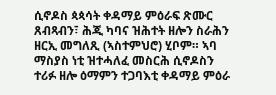ሲኖዶስ ጳጳሳት ቀዳማይ ምዕራፍ ጽሙር ጸብጻብን፣ ሕጂ ካባና ዝሕተት ዘሎን ስራሕን ዘርኢ መግለጺ (ኣስተምህሮ) ሂቦም። ኣባ ማስያስ ነቲ ዝተሓለፈ መስርሕ ሲኖዶስን ተሪፉ ዘሎ ዕማምን ተጋባእቲ ቀዳማይ ምዕራ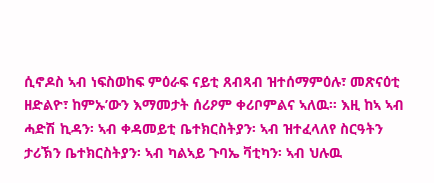ሲኖዶስ ኣብ ነፍስወከፍ ምዕራፍ ናይቲ ጸብጻብ ዝተሰማምዕሉ፣ መጽናዕቲ ዘድልዮ፣ ከምኡ’ውን እማመታት ሰሪዖም ቀሪቦምልና ኣለዉ። እዚ ከኣ ኣብ ሓድሽ ኪዳን፡ ኣብ ቀዳመይቲ ቤተክርስትያን፡ ኣብ ዝተፈላለየ ስርዓትን ታሪኽን ቤተክርስትያን፡ ኣብ ካልኣይ ጉባኤ ቫቲካን፡ ኣብ ህሉዉ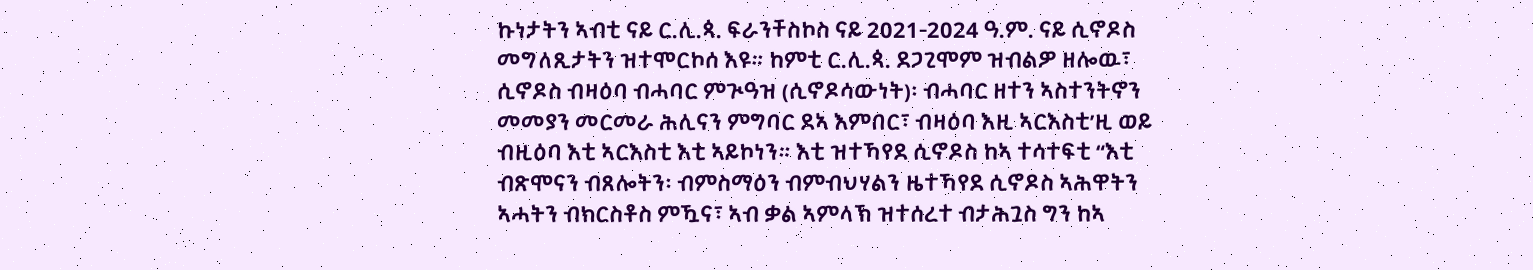ኩነታትን ኣብቲ ናይ ር.ሊ.ጳ. ፍራንቸስኮስ ናይ 2021-2024 ዓ.ም. ናይ ሲኖዶስ መግለጺታትን ዝተሞርኮሰ እዩ። ከምቲ ር.ሊ.ጳ. ደጋጊሞም ዝብልዎ ዘሎዉ፣ ሲኖዶስ ብዛዕባ ብሓባር ምጒዓዝ (ሲኖዶሳውነት)፡ ብሓባር ዘተን ኣስተንትኖን መመያን መርመራ ሕሊናን ምግባር ደኣ እምበር፣ ብዛዕባ እዚ ኣርእስቲ’ዚ ወይ ብዚዕባ እቲ ኣርእስቲ እቲ ኣይኮነን። እቲ ዝተኻየደ ሲኖዶስ ከኣ ተሳተፍቲ “እቲ ብጽሞናን ብጸሎትን፡ ብምስማዕን ብምብህሃልን ዜተኻየደ ሲኖዶስ ኣሕዋትን ኣሓትን ብክርስቶስ ምዃና፣ ኣብ ቃል ኣምላኽ ዝተሰረተ ብታሕጓስ ግን ከኣ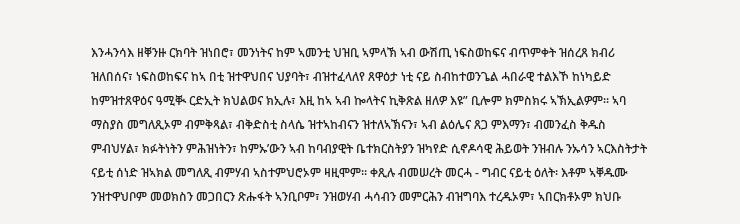እንሓንሳእ ዘቐንዙ ርክባት ዝነበሮ፣ መንነትና ከም ኣመንቲ ህዝቢ ኣምላኽ ኣብ ውሽጢ ነፍስወከፍና ብጥምቀት ዝሰረጸ ክብሪ ዝለበሰና፣ ነፍስወከፍና ከኣ በቲ ዝተዋህበና ህያባት፣ ብዝተፈላለየ ጸዋዕታ ነቲ ናይ ስብከተወንጌል ሓበራዊ ተልእኾ ከነካይድ ከምዝተጸዋዕና ዓሚቚ ርድኢት ክህልወና ክኢሉ፣ እዚ ከኣ ኣብ ኰላትና ኪቅጽል ዘለዎ እዩ” ቢሎም ክምስክሩ ኣኽኢልዎም። ኣባ ማስያስ መግለጺኦም ብምቅጻል፣ ብቅድስቲ ስላሴ ዝተኣከብናን ዝተለኣኽናን፣ ኣብ ልዕሌና ጸጋ ምእማን፣ ብመንፈስ ቅዱስ ምብህሃል፣ ክፉትነትን ምሕዝነትን፣ ከምኡ’ውን ኣብ ከባብያዊት ቤተክርስትያን ዝካየድ ሲኖዶሳዊ ሕይወት ንዝብሉ ንኡሳን ኣርእስትታት ናይቲ ሰነድ ዝኣክል መግለጺ ብምሃብ ኣስተምህሮኦም ዛዚሞም። ቀጺሉ ብመሠረት መርሓ - ግብር ናይቲ ዕለት፡ እቶም ኣቐዱሙ ንዝተዋህቦም መወክስን መጋበርን ጽሑፋት ኣንቢቦም፣ ንዝወሃብ ሓሳብን መምርሕን ብዝግባእ ተረዱኦም፣ ኣበርክቶኦም ክህቡ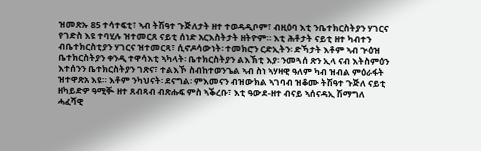ዝመጽኡ 85 ተሳተፍቲ፣ ኣብ ትሽዓተ ጉጅለታት ዘተ ተወዳዲቦም፣ ብዚዕባ እቲ ንቤተክርስትያን ሃገርና የገድስ እዩ ተባሂሉ ዝተመርጸ ናይቲ ሰነድ አርእስትታት ዘትዮም። እቲ ሕቶታት ናይቲ ዘተ ካብተን ብቤተክርስቲያን ሃገርና ዝተመርጻ፣ ሲኖዶሳውነት፡ ተመክሮን ርድኢትን፡ ድኻታት እቶም ኣብ ጒዕዝ ቤተክርስትያን ቀንዲ ተዋሳእቲ ኣካላት፡ ቤተክርስትያን ልእኽቲ እያ፡ ንመጓሰ ጽን ኢላ ናብ እትስምዕን እተሰንን ቤተክርስትያን ገጽና፣ ተልእኾ ስብከተወንጌል ኣብ ስነ ኣሃዛዊ ዓለም ካብ ዝብል ምዕራፋት ዝተዋጽአ እዩ። እቶም ንካህናት፡ ደናግል፡ ምእመናን ብዝውክል ኣገባብ ዝቆሙ ትሽዓተ ጉጅለ ናይቲ ዘካይድዎ ዓሚቚ ዘተ ጸብጻብ ብጽሑፍ ምስ ኣቕረቡ፣ እቲ ዓውደ-ዘተ ብናይ ኣሰናዳኢ ሽማግለ ሓፈሻዊ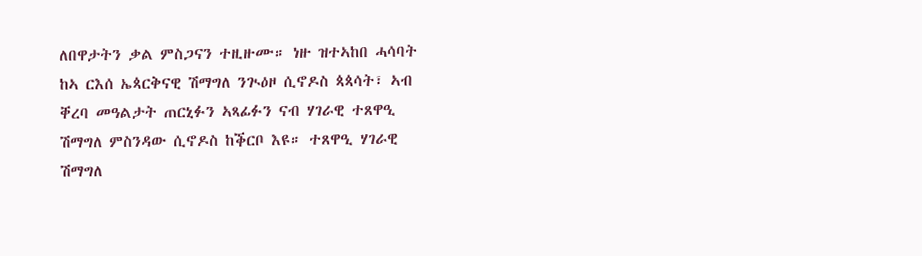ለበዋታትን ቃል ምስጋናን ተዚዙሙ። ነዙ ዝተኣከበ ሓሳባት ከኣ ርእሰ ኤጳርቅናዊ ሽማግለ ንጒዕዞ ሲኖዶስ ጳጳሳት፣ ኣብ ቐረባ መዓልታት ጠርኒፉን ኣጻፊፉን ናብ ሃገራዊ ተጸዋዒ ሽማግለ ምስንዳው ሲኖዶስ ከቕርቦ እዩ። ተጸዋዒ ሃገራዊ ሽማግለ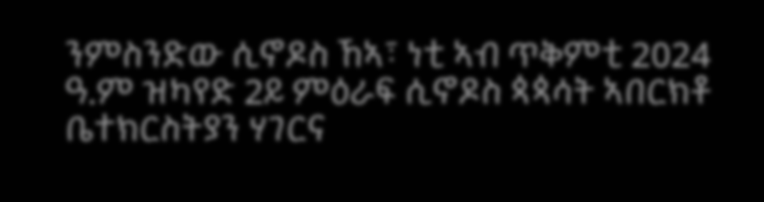ንምስንድው ሲኖዶስ ኸኣ፣ ነቲ ኣብ ጥቅምቲ 2024 ዓ.ም ዝካየድ 2ይ ምዕራፍ ሲኖዶስ ጳጳሳት ኣበርክቶ ቤተክርስትያን ሃገርና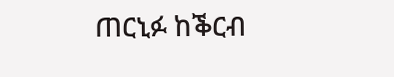ጠርኒፉ ከቕርብ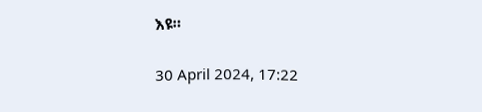እዩ።

30 April 2024, 17:22